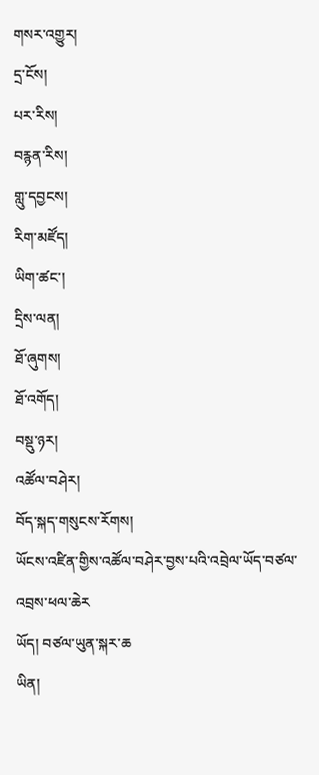གསར་འགྱུར།
དྲ་ངོས།
པར་རིས།
བརྙན་རིས།
གླུ་དབྱངས།
རིག་མཛོད།
ཡིག་ཚང་།
དྲིས་ལན།
ཐོ་ཞུགས།
ཐོ་འགོད།
བསྡུ་ཉར།
འཚོལ་བཤེར།
བོད་སྐད་གསུངས་རོགས།
ཡོངས་འཛིན་གྱིས་འཚོལ་བཤེར་བྱས་པའི་འབྲེལ་ཡོད་བཙལ་འབྲས་ཕལ་ཆེར
ཡོད། བཙལ་ཡུན་སྐར་ཆ
ཡིན།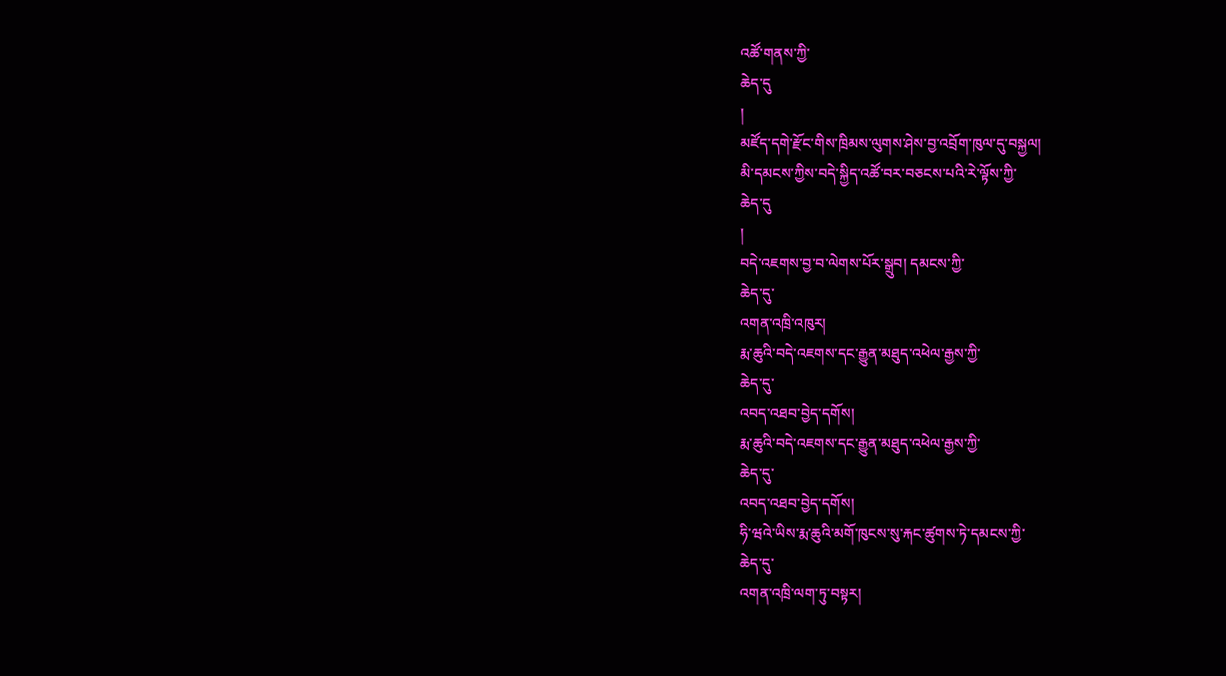འཚོ་གནས་ཀྱི་
ཆེད་དུ
།
མཛོད་དགེ་རྫོང་གིས་ཁྲིམས་ལུགས་ཤེས་བྱ་འབྲོག་ཁུལ་དུ་བསྐྱལ།
མི་དམངས་ཀྱིས་བདེ་སྐྱིད་འཚོ་བར་བཅངས་པའི་རེ་ལྟོས་ཀྱི་
ཆེད་དུ
།
བདེ་འཇགས་བྱ་བ་ལེགས་པོར་སྒྲུབ། དམངས་ཀྱི་
ཆེད་དུ་
འགན་འཁྲི་འཁུར།
རྨ་ཆུའི་བདེ་འཇགས་དང་རྒྱུན་མཐུད་འཕེལ་རྒྱས་ཀྱི་
ཆེད་དུ་
འབད་འཐབ་བྱེད་དགོས།
རྨ་ཆུའི་བདེ་འཇགས་དང་རྒྱུན་མཐུད་འཕེལ་རྒྱས་ཀྱི་
ཆེད་དུ་
འབད་འཐབ་བྱེད་དགོས།
ཧི་ཝའེ་ཡིས་རྨ་ཆུའི་མགོ་ཁུངས་སུ་རྐང་ཚུགས་ཏེ་དམངས་ཀྱི་
ཆེད་དུ་
འགན་འཁྲི་ལག་ཏུ་བསྟར།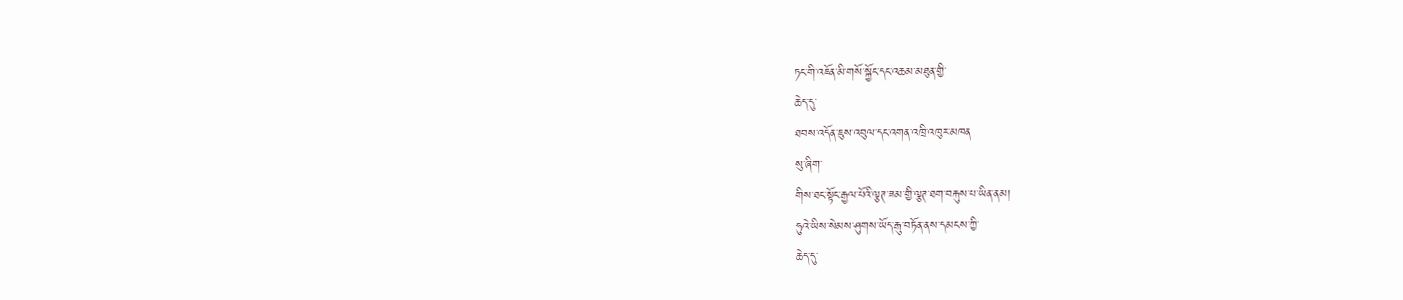ཏང་གི་འཇོན་མི་གསོ་སྐྱོང་དང་འཆམ་མཐུན་གྱི་
ཆེད་དུ་
ཐབས་འདོན་ཇུས་འབུལ་དང་འགན་འཁྲི་འཁུར་མཁན
སུ་ཞིག་
གིས་ཐང་སྟོང་རྒྱལ་པོའི་ལྕཊ་ཟམ་གྱི་ལྕཊ་ཐག་བརྐུས་པ་ཡིན་ནམ།
ཧུའེ་ཡིས་སེམས་ཤུགས་ཡོད་རྒུ་བཏོན་ནས་དམངས་ཀྱི་
ཆེད་དུ་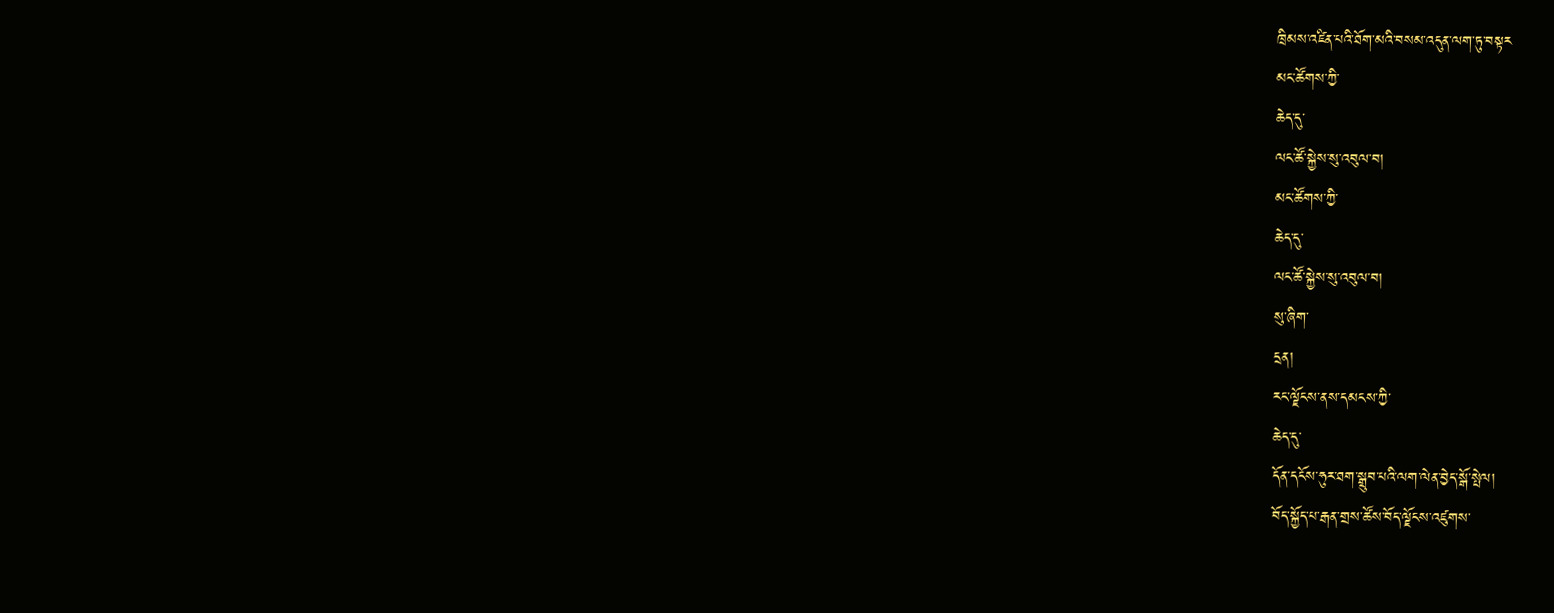ཁྲིམས་འཛིན་པའི་ཐོག་མའི་བསམ་འདུན་ལག་ཏུ་བསྟར
མང་ཚོགས་ཀྱི་
ཆེད་དུ་
ལང་ཚོ་སྐྱེས་སུ་འབུལ་བ།
མང་ཚོགས་ཀྱི་
ཆེད་དུ་
ལང་ཚོ་སྐྱེས་སུ་འབུལ་བ།
སུ་ཞིག་
དྲན།
རང་ལྗོངས་ནས་དམངས་ཀྱི་
ཆེད་དུ་
དོན་དངོས་ཧུར་ཐག་སྒྲུབ་པའི་ལག་ལེན་བྱེད་སྒོ་སྤེལ།
བོད་སྐྱོད་པ་རྒན་གྲས་ཚོས་བོད་ལྗོངས་འཛུགས་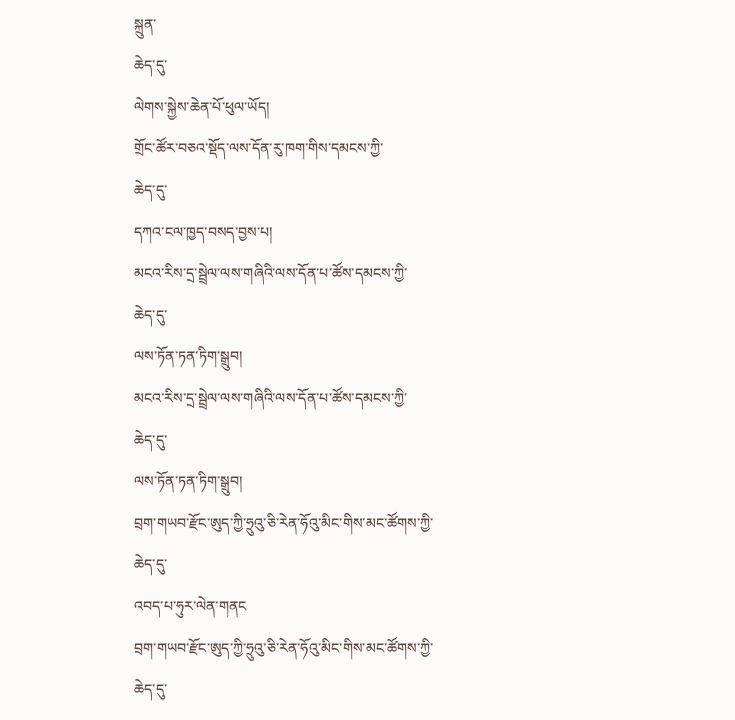སྐྲུན་
ཆེད་དུ་
ལེགས་སྐྱེས་ཆེན་པོ་ཕུལ་ཡོད།
གྲོང་ཚོར་བཅའ་སྡོད་ལས་དོན་རུ་ཁག་གིས་དམངས་ཀྱི་
ཆེད་དུ་
དཀའ་ངལ་ཁྱད་བསད་བྱས་པ།
མངའ་རིས་དྲ་སྦྲེལ་ལས་གཞིའི་ལས་དོན་པ་ཚོས་དམངས་ཀྱི་
ཆེད་དུ་
ལས་ཏོན་ཏན་ཏིག་སྒྲུབ།
མངའ་རིས་དྲ་སྦྲེལ་ལས་གཞིའི་ལས་དོན་པ་ཚོས་དམངས་ཀྱི་
ཆེད་དུ་
ལས་ཏོན་ཏན་ཏིག་སྒྲུབ།
བྲག་གཡབ་རྫོང་ཨུད་ཀྱི་ཧྲུའུ་ཅི་རེན་ཧོའུ་མིང་གིས་མང་ཚོགས་ཀྱི་
ཆེད་དུ་
འབད་པ་ཧུར་ལེན་གནང
བྲག་གཡབ་རྫོང་ཨུད་ཀྱི་ཧྲུའུ་ཅི་རེན་ཧོའུ་མིང་གིས་མང་ཚོགས་ཀྱི་
ཆེད་དུ་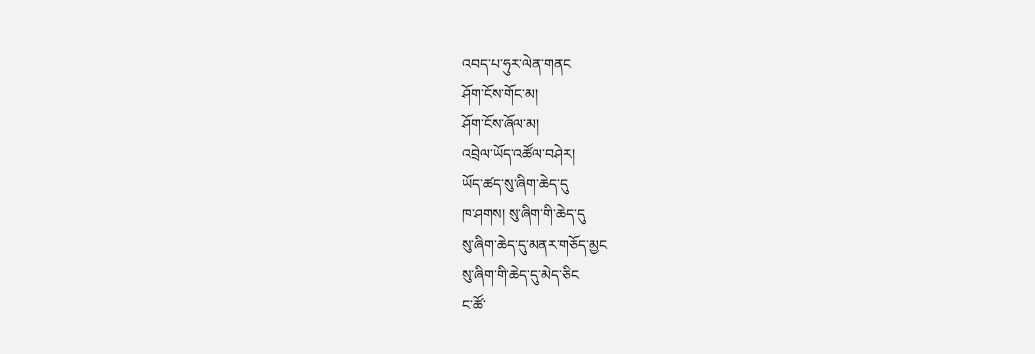འབད་པ་ཧུར་ལེན་གནང
ཤོག་ངོས་གོང་མ།
ཤོག་ངོས་ཞོལ་མ།
འབྲེལ་ཡོད་འཚོལ་བཤེར།
ཡོད་ཚད་སུ་ཞིག་ཆེད་དུ
ཁ་ཤགས། སུ་ཞིག་གི་ཆེད་དུ
སུ་ཞིག་ཆེད་དུ་མནར་གཅོད་མྱང
སུ་ཞིག་གི་ཆེད་དུ་མེད་ཅིང
ང་ཚོ་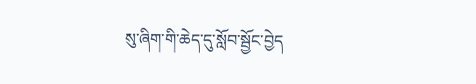སུ་ཞིག་གི་ཆེད་དུ་སློབ་སྦྱོང་བྱེད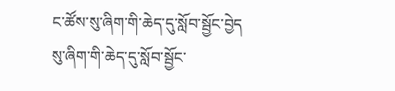ང་ཚོས་སུ་ཞིག་གི་ཆེད་དུ་སློབ་སྦྱོང་བྱེད
སུ་ཞིག་གི་ཆེད་དུ་སློབ་སྦྱོང་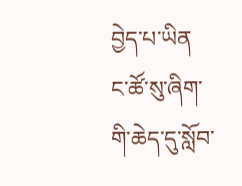བྱེད་པ་ཡིན
ང་ཚོ་སུ་ཞིག་གི་ཆེད་དུ་སློབ་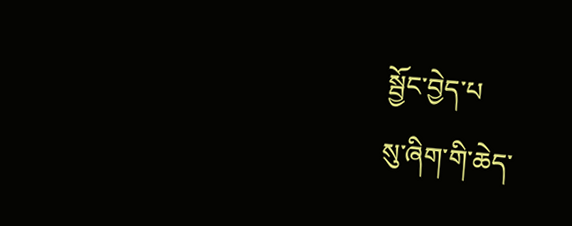སྦྱོང་བྱེད་པ
སུ་ཞིག་གི་ཆེད་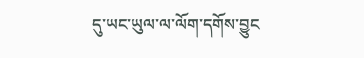དུ་ཡང་ཡུལ་ལ་ལོག་དགོས་བྱུང